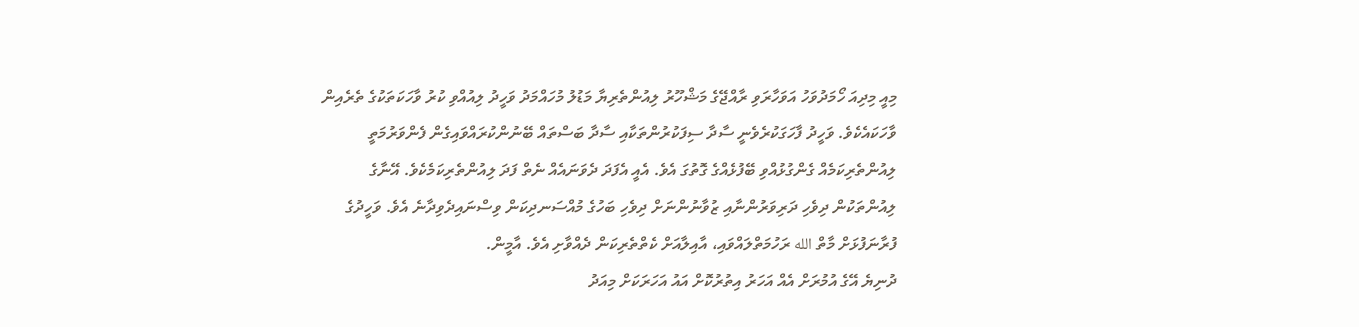މިއީ މިދިއަ ހޯމަދުވަހު އަވަހާރަވި ރާއްޖޭގެ މަޝްހޫރު ލިއުންތެރިޔާ މަޑުލު މުހައްމަދު ވަހީދު ލިއުއްވި ކުރު ވާހަކަތަކުގެ ތެރެއިން ވާހަކައެކެވެ. ވަހީދު ފާހަގަކުރެވެނީ ސާދާ ސިފަކުރުންތަކާއި ސާދާ ބަސްތައް ބޭނުންކުރައްވައިގެން ފެންވަރުމަތީ ލިއުންތެރިކަމެއް ގެންގުޅުއްވި ބޭފުޅެއްގެ ގޮތުގަ އެވެ. އެއީ އެފަދަ ދެވަނައެއް ނެތް ފަދަ ލިއުންތެރިކަމެކެވެ. އޭނާގެ ލިއުންތަކުން ދިވެހި ދަރިވަރުންނާއި ޒުވާނުންނަށް ދިވެހި ބަހުގެ މުއްސަނދިކަން ވިސްނައިދެވިދާނެ އެވެ. ވަހީދުގެ ފުރާނަފުޅަށް މާތް الله ރަހުމަތްލައްވައި، އާއިލާއަށް ކެތްތެރިކަން ދެއްވާށި އެވެ. އާމީން.
ދުނިޔެ އޭގެ އުމުރަށް އެއް އަހަރު އިތުރުކޮށް އައު އަހަރަކަށް މިއަދު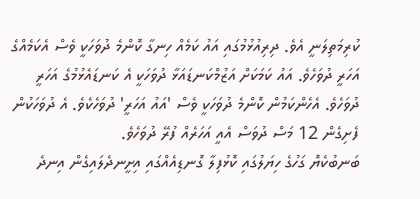ކުރިމަތިލަނީ އެވެ. ދިރިއުޅުމުގައި އައު ކަމެއް ހިނގާ ކޮންމެ ދުވަހަކީ ވެސް އެކަމެއްގެ އަހަރީ ދުވަހެވެ. އައު ކަމަކަށް އަޒުމްކަނޑައަޅާ ދުވަހަކީ އެ ކަނޑައެޅުމުގެ އަހަރީ ދުވަހެވެ. އެހެންކަމުން ކޮންމެ ދުވަހަކީ ވެސް 'އައު އަހަރީ' ދުވަހެކެވެ. އެ ދުވަހަކުން ފެށިގެން 12 މަސް ދުވަސް އެއީ އަހަރެއް ފުރޭ ދުވަހެވެ.
ބަނބުކެޔޮ ގަހުގެ ހިޔަލުގައި ކޮޅުފިލާ ގޮނޑިއެއްގައި އިށީނދެލައިގެން އިނދެ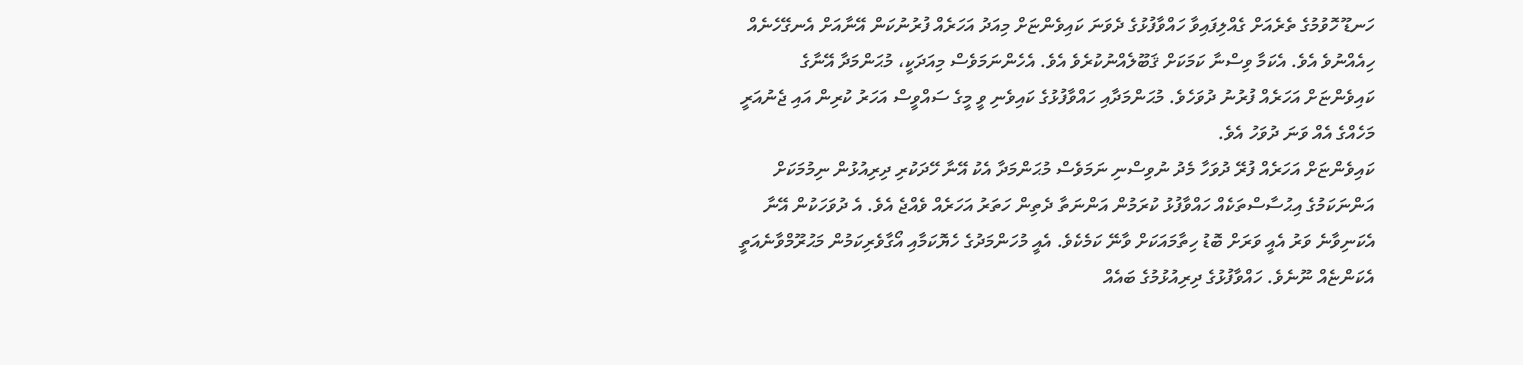ހަނޑޫ ހޮވުމުގެ ތެރެއަށް ގެއްލިފައިވާ ހައްވާފުޅުގެ ދެވަނަ ކައިވެންޏަށް މިއަދު އަހަރެއް ފުރުނުކަން އޭނާއަށް އެނގޭހެނެއް ހިއެއްނުވެ އެވެ. އެކަމާ ވިސްނާ ކަމަކަށް ޤަބޫލެއްނުކުރެވެ އެވެ. އެހެންނަމަވެސް މިއަދަކީ، މުޙަންމަދާ އޭނާގެ ކައިވެންޏަށް އަހަރެއް ފުރުނު ދުވަހެވެ. މުޙަންމަދާއި ހައްވާފުޅުގެ ކައިވެނި ވީ މީގެ ސައްވީސް އަހަރު ކުރިން އައި ޖެނުއަރީ މަހެއްގެ އެއް ވަނަ ދުވަހު އެވެ.
ކައިވެންޏަށް އަހަރެއް ފުރޭ ދުވަހާ މެދު ނުވިސްނި ނަމަވެސް މުޙަންމަދާ އެކު އޭނާ ހޭދަކުރި ދިރިއުޅުން ނިމުމަކަށް އަންނަކަމުގެ އިޙުސާސްތަކެއް ހައްވާފުޅު ކުރަމުން އަންނަތާ ދެތިން ހަތަރު އަހަރެއް ވެއްޖެ އެވެ. އެ ދުވަހަކުން އޭނާ އެކަނިވާނެ ވަރު އެއީ ވަރަށް ބޮޑު ހިތާމައަކަށް ވާނޭ ކަމެކެވެ. އެއީ މުހަންމަދުގެ ހެޔޮކަމާއި އޯގާވެރިކަމުން މަޙުރޫމްވާނެއަތީ އެކަންޏެއް ނޫނެވެ. ހައްވާފުޅުގެ ދިރިއުޅުމުގެ ބައެއް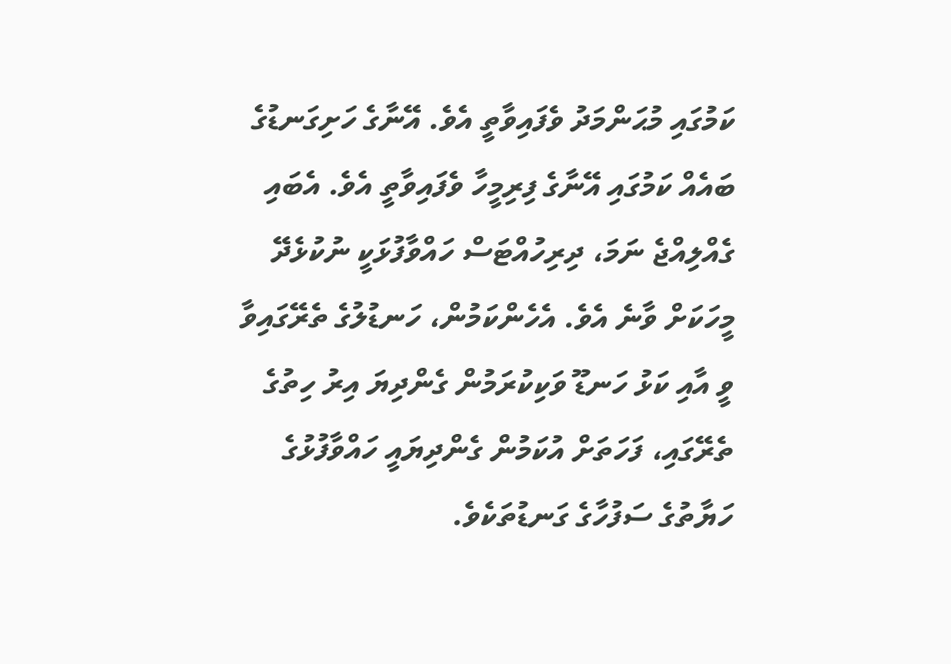ކަމުގައި މުޙަންމަދު ވެފައިވާތީ އެވެ. އޭނާގެ ހަށިގަނޑުގެ ބައެއް ކަމުގައި އޭނާގެ ފިރިމީހާ ވެފައިވާތީ އެވެ. އެބައި ގެއްލިއްޖެ ނަމަ، ދިރިހުއްޓަސް ހައްވާފުޅަކީ ނުކުޅެދޭ މީހަކަށް ވާނެ އެވެ. އެހެންކަމުން، ހަނޑުލުގެ ތެރޭގައިވާ ވީ އާއި ކަޅު ހަނޑޫ ވަކިކުރަމުން ގެންދިޔަ އިރު ހިތުގެ ތެރޭގައި، ފަހަތަށް އުކަމުން ގެންދިޔައީ ހައްވާފުޅުގެ ހަޔާތުގެ ސަފުހާގެ ގަނޑުތަކެވެ.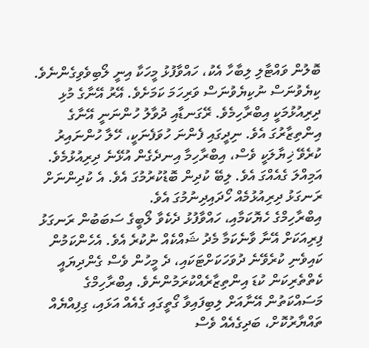ބޮލުން ވައްޓާލި ލިބާހާ އެކު، ހައްވާފުޅު މީހަކާ އިނީ ލޯބިވެވިގެންނެވެ. ކިޔެވުނަސް ނުކިޔެވުނަސް ވަރިހަމަ ކަމަށެވެ. އޭރު އޭނާގެ މުޅި ދިރިއުޅުމަކީ އިބްރާހިމެވެ. ރޭގަނޑާއި ދުވާލު ހުންނަނީ އޭނާގެ އިންތިޒާރުގަ އެވެ. ނިދީގައި ފެންނަ ހުވަފެނަކީ، ހޭލާ ހުންނައިރު ކުރެވޭ ޚިޔާލަކީ ވެސް، އިބްރާހިމާ އިނދެގެން އުޅޭނެ ދިރިއުޅުމެވެ. އަމިއްލަ ގެއެއްގަ އެވެ. ލިބޭ ކުދިން ބޮޑުކުރުމުގަ އެވެ. އެ ކުދިންނަށް ރަނގަޅު ދިރިއުޅުމެއް ހޯދައިދިނުމުގަ އެވެ.
އިބްރާހިމްގެ ހެޔޮކަމާއި، ހައްވާފުޅު ދެކެވާ ލޯބީގެ ސަބަބުން ރަނގަޅު ފިރިއަކަށް އޭނާ ވާނެކަމާ މެދު ޝައްކެއް ނުކުރެ އެވެ. އެހެންކަމުން ކައިވެނި ކުރެވޭނެ ދުވަހަކަށްޓަކައި، ދެ މީހުން ވެސް ގެންދިޔައީ ކެތްތެރިކަން ކުޑަ އިންތިޒާރެއްކުރަމުންނެވެ. އިބްރާހިމްގެ މަސައްކަތުން އޭނާއަށް ލިބިފައިވާ ގޯތީގައި ގެއެއް އަޅައި، ގިފިއްޔެއް ތައްޔާރުކޮށް، ބަދިގެއެއް ވެސް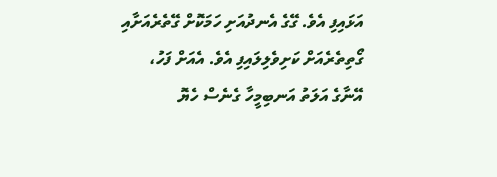އަޅައިފި އެވެ. ގޭގެ އެނދުއަށި ހަމަކޮށް ގޭތެރެއަށާއި ގޯތިތެރެއަށް ކަށިވެލިލައިފި އެވެ. އެއަށް ފަހު، އޭނާގެ އަލަތު އަނބިމީހާ ގެނެސް ހެޔޮ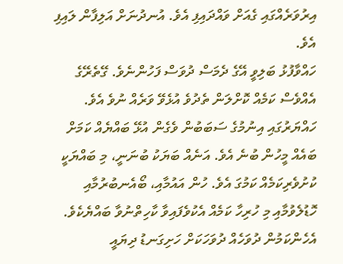އިރުވަރެއްގައި ގެއަށް ވައްދައިފި އެވެ. އުނދުނަށް އަލިފާން ލައިފި އެވެ.
ހައްވާފުޅު ބަލިވީ އޭގެ ދެމަސް ދުވަސް ފަހުންނެވެ. ގޭތެރޭގެ އެއްވެސް ކަމެއް ކޮށްލަން ތެދުވެ އުޅެވޭ ވަރެއް ނުވެ އެވެ. ހައްޔަރުގައި އިނުމުގެ ސަބަބުން ވެގެން އުޅޭ ބައްޔެއް ކަމަށް ބައެއް މީހުން ބުނެ އެވެ. އަނެއް ބަޔަކު ބުނަނީ، މި ބައްޔަކީ ކުށުވެރިކަމެއް ކަމުގަ އެވެ. ހުން އައުމާއި، ބޯއެނބުރުމާއި ހޮޑުލެވުމާއި މި ހުރިހާ ކަމެއް އެކުވެފައިވާ ކާހިތްނުވާ ބައްޔެކެވެ. އެހެންކަމުން ދުވަހެއް ދުވަހަކަށް ހަށިގަނޑު ދިޔައީ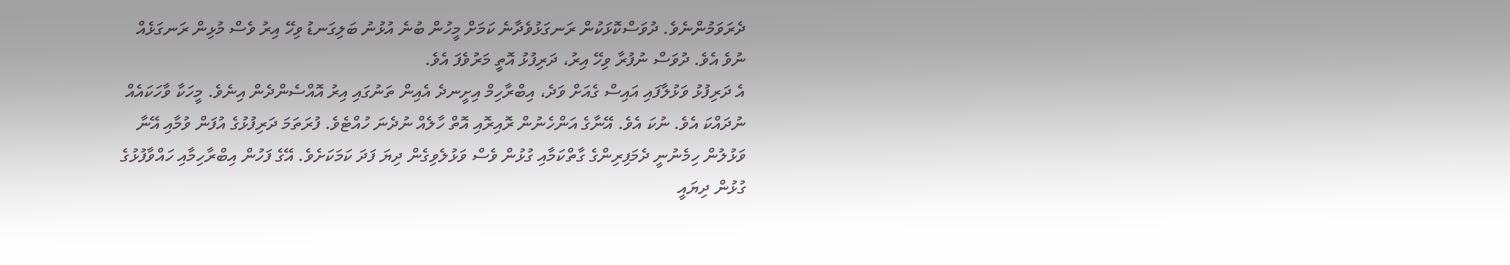ދެރަވަމުންނެވެ. ދުވަސްކޮޅަކުން ރަނގަޅުވެދާނެ ކަމަށް މީހުން ބުނެ އުޅުނު ބަލިގަނޑު ވިހޭ އިރު ވެސް މުޅިން ރަނގަޅެއް ނުވެ އެވެ. ދުވަސް ނުފުރާ ވިހޭ އިރު، ދަރިފުޅު އޮތީ މަރުވެފަ އެވެ.
އެ ދަރިފުޅު ވަޅުލާފައި އައިސް ގެއަށް ވަދެ، އިބްރާހިމް އިށީނދެ އެއިން ތަނުގައި އިރު އޮއްސެންދެން އިނެވެ. މީހަކާ ވާހަކައެއް ނުދައްކަ އެވެ. ނުކަ އެވެ. އޭނާގެ އަންހެނުން ރޮއިރޮއި އޮތް ހާލެއް ނުދެނަ ހުއްޓެވެ. ފުރަތަމަ ދަރިފުޅުގެ އުފަން ވުމާއި އޭނާ ވަޅުލުން ހިމެނުނީ ދެމަފިރިންގެ ގާތްކަމާއި ގުޅުން ވެސް ވަޅުލެވިގެން ދިޔަ ފަދަ ކަމަކަށެވެ. އޭގެ ފަހުން އިބްރާހިމާއި ހައްވާފުޅުގެ ގުޅުން ދިޔައީ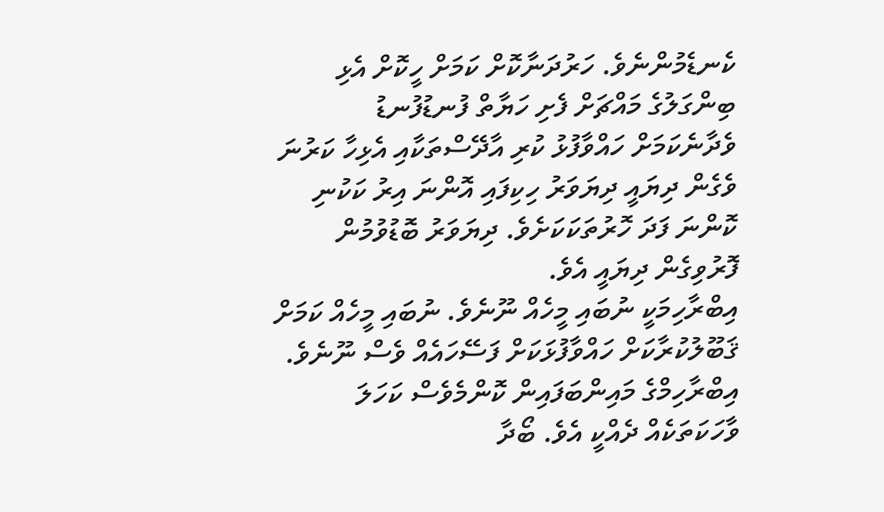ކެނޑެމުންނެވެ. ހަރުދަނާކޮށް ކަމަށް ހީކޮށް އެޅި ބިންގަލުގެ މައްޗަށް ފެށި ހަޔާތް ފުނޑުފުނޑު ވެދާނެކަމަށް ހައްވާފުޅު ކުރި އާދޭސްތަކާއި އެޅިހާ ކަރުނަ ވެގެން ދިޔައީ ދިޔަވަރު ހިކިފައި އޮންނަ އިރު ކަކުނި ކޮންނަ ފަދަ ހޮރުތަކަކަށެވެ. ދިޔަވަރު ބޮޑުވުމުން ފޮރުވިގެން ދިޔައީ އެވެ.
އިބްރާހިމަކީ ނުބައި މީހެއް ނޫނެވެ. ނުބައި މީހެއް ކަމަށް ޤަބޫލުކުރާކަށް ހައްވާފުޅަކަށް ފަސޭހައެއް ވެސް ނޫނެވެ. އިބްރާހިމްގެ މައިންބަފައިން ކޮންމެވެސް ކަހަލަ ވާހަކަތަކެއް ދެއްކީ އެވެ. ބޯދާ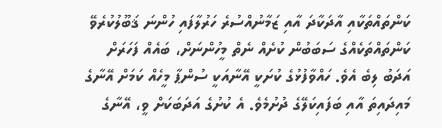ކަންތައްތަކާއި އާދަކާދަ އާއި ޒަމާނުއްސުރެ ހަރުލާފައި ހުންނަ ޤަބޫލުކުރެވޭ ކަންތައްތަކެއްގެ ސަބަބުން ކުށެއް ނެތް މީހުންނަށް، ބައެއް ފަހަރަށް އަދަބު ލިބެ އެވެ. ހައްވާފުޅުގެ ކުށަކީ އޭނާއަކީ ސުންޕާ މީހެއް ކަމަށް އޭނާގެ މައިދައިތަ އާއި ބަފައިކަލޭގެ ދުށުމެވެ. އެ ކުށުގެ އަދަބަކަށް ވީ، އޭނާގެ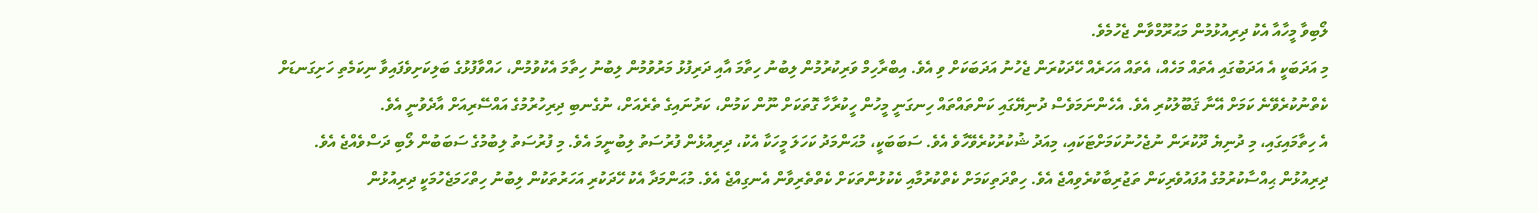ލޯބިވާ މީހާއާ އެކު ދިރިއުޅުމުން މަޙުރޫމްވާން ޖެހުމެވެ.
މި އަދަބަކީ އެ އަދަބުގައި އެތައް މަހެއް، އެތައް އަހަރެއް ހޭދަކުރަން ޖެހުނު އަދަބަކަށް ވި އެވެ. އިބްރާހިމް ވަރިކުރުމުން ލިބުނު ހިތާމަ އާއި ދަރިފުޅު މަރުވުމުން ލިބުނު ހިތާމަ އެކުވުމުން، ހައްވާފުޅުގެ ބަލިކަށިވެފައިވާ ނިކަމެތި ހަށިގަނޑަށް ކެތްނުކުރެވޭނެ ކަމަށް އޭނާ ޤަބޫލުކުރި އެވެ. އެހެންނަމަވެސް ދުނިޔޭގައި ކަންތައްތައް ހިނގަނީ މީހުން ހީކުރާހާ ގޮތަކަށް ނޫން ކަމުން، ކަރުނައިގެ ތެރެއަށް، ނުގެނބި ދިރިހުރުމުގެ އައްސޭރިއަށް އާދެވުނީ އެވެ.
އެ ހިތާމައިގައި، މި ދުނިޔެ ދޫކުރަން ނުޖެހުނުކަމަށްޓަކައި، މިއަދު ޝުކުރުކުރެވޭހާވެ އެވެ. ސަބަބަކީ، މުޙަންމަދު ކަހަލަ މީހަކާ އެކު، ދިރިއުޅެން ފުރުސަތު ލިބުނީމަ އެވެ. މި ފުރުސަތު ލިބުމުގެ ސަބަބުން ލޯބި ދަސްވެއްޖެ އެވެ. ދިރިއުޅުން ޙިއްސާކުރުމުގެ އުފައުވެރިކަން ތަޖުރިބާކުރެވިއްޖެ އެވެ. ހިތްދަތިކަމަށް ކެތްކުރުމާއި ކެކުޅުންތަކަށް ކެތްތެރިވާން އެނގިއްޖެ އެވެ. މުޙަންމަދާ އެކު ހޭދަކުރި އަހަރުތަކުން ލިބުނު ހިތްހަމަޖެހުމަކީ ދިރިއުޅުން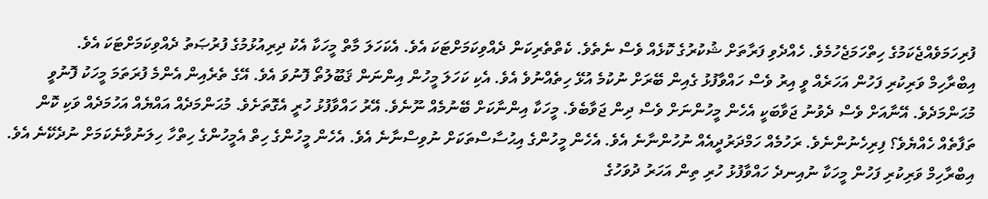ފުރިހަމަވެއްޖެކަމުގެ ހިތްހަމަޖެހުމެވެ. ހެއްދެވި ފަރާތަށް ޝުކުރުގެ ކޮޅެއް ވެސް ނެތެވެ. ކެތްތެރިކަން ދެއްވިކަމަށްޓަކަ އެވެ. އެކަހަލަ މާތް މީހަކާ އެކު ދިރިއުޅުމުގެ ފުރުޞަތު ދެއްވިކަމަށްޓަކަ އެވެ.
އިބްރާހިމް ވަރިކުރި ފަހުން އަހަރެއް ވީ އިރު ވެސް ހައްވާފުޅު ގެއިން ބޭރަށް ނުކުމެ އުޅޭ ހިތެއްނުވެ އެވެ. އެކި ކަހަލަ މީހުން އިންނަން ޤަބޫލުތޯ ފޮނުވަ އެވެ. އޭގެ ތެރެއިން އެންމެ ފުރަތަމަ މީހަކު ފޮނުވީ މުޙަންމަދެވެ. އޭނާއަށް ވެސް ދެވުނު ޖަވާބަކީ އެހެން މީހުންނަށް ވެސް ދިން ޖަވާބެވެ. މީހަކާ އިންނާކަށް ބޭނުމެއް ނޫނެވެ. އޭރު ހައްވާފުޅު ހުރީ އެގޮތަށެވެ. މުޙަންމަދެއް އައްޔެއް އަހުމަދެއް ވަކި ކޮން ތަފާތެއް ހެއްޔެވެ؟ ފިރިހެނުންނެވެ. ރަހުމެއް ހަމްދަރުދީއެއް ނުހުންނާނެ އެވެ. އެހެން މީހުންގެ އިޙުސާސްތަކަށް ނުވިސްނާނެ އެވެ. އެހެން މީހުންގެ ހިތް އެމީހުންގެ ހިތްހާ ހިލަނުވާނެކަމަށް ނުދެކޭނެ އެވެ.
އިބްރާހިމް ވަރިކުރި ފަހުން މީހަކާ ނުއިނދެ ހައްވާފުޅު ހުރި ތިން އަހަރު ދުވަހުގެ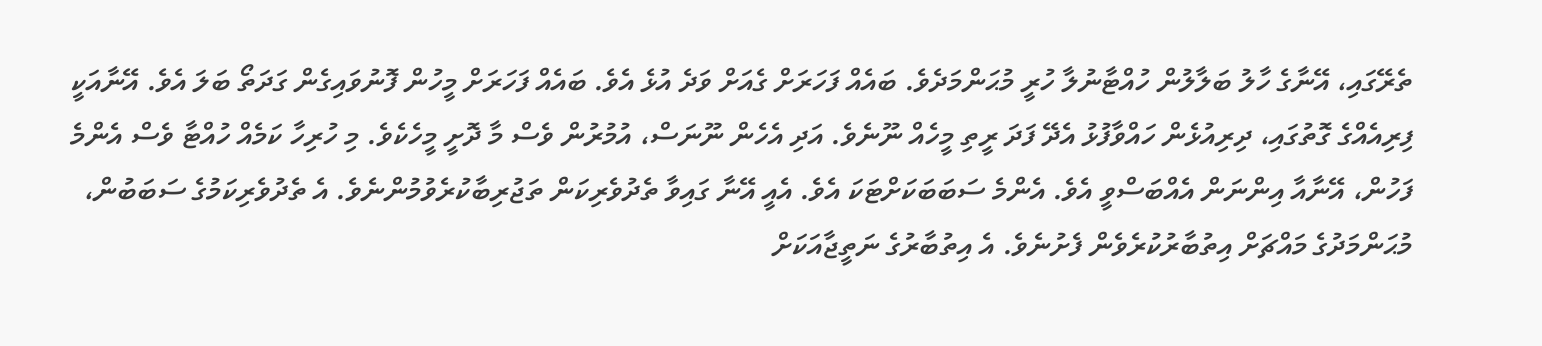ތެރޭގައި، އޭނާގެ ހާލު ބަލާލުން ހުއްޓާނުލާ ހުރީ މުޙަންމަދެވެ. ބައެއް ފަހަރަށް ގެއަށް ވަދެ އުޅެ އެވެ. ބައެއް ފަހަރަށް މީހުން ފޮނުވައިގެން ގަދަތޯ ބަލަ އެވެ. އޭނާއަކީ ފިރިއެއްގެ ގޮތުގައި، ދިރިއުޅެން ހައްވާފުޅު އެދޭ ފަދަ ރީތި މީހެއް ނޫނެވެ. އަދި އެހެން ނޫނަސް، އުމުރުން ވެސް މާ ދޮށީ މީހެކެވެ. މި ހުރިހާ ކަމެއް ހުއްޓާ ވެސް އެންމެ ފަހުން، އޭނާއާ އިންނަން އެއްބަސްވީ އެވެ. އެންމެ ސަބަބަކަށްޓަކަ އެވެ. އެއީ އޭނާ ގައިވާ ތެދުވެރިކަން ތަޖުރިބާކުރެވުމުންނެވެ. އެ ތެދުވެރިކަމުގެ ސަބަބުން، މުޙަންމަދުގެ މައްޗަށް އިތުބާރުކުރެވެން ފެށުނެވެ. އެ އިތުބާރުގެ ނަތީޖާއަކަށް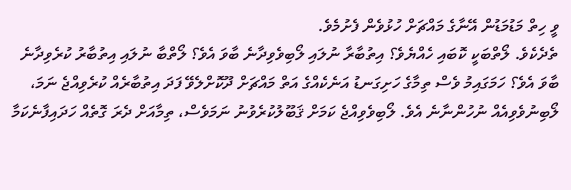ވީ ހިތް މަޑުމަޑުން އޭނާގެ މައްޗަށް ހުޅުވެން ފެށުމެވެ.
ތެދެކެވެ. ލޯތްބަކީ ކޮބައި ހެއްޔެވެ؟ އިތުބާރާ ނުލައި ލޯބިވެވިދާނެ ބާވަ އެވެ؟ ލޯތްބާ ނުލައި އިތުބާރު ކުރެވިދާނެ ބާވަ އެވެ؟ ހަމަގައިމު ވެސް ތިމާގެ ހަށިގަނޑު އަނެކެއްގެ އަތް މައްޗަށް ދޫކޮށްލެވޭ ފަދަ އިތުބާރެއް ކުރެވިއްޖެ ނަމަ، ލޯބިނުވެވިއެއް ނުހުންނާނެ އެވެ. ލޯބިވެވިއްޖެ ކަމަށް ޤަބޫލުކުރެވުނު ނަމަވެސް، ތިމާއަށް ދެރަ ގޮތެއް ހަދައިފާނެކަމާ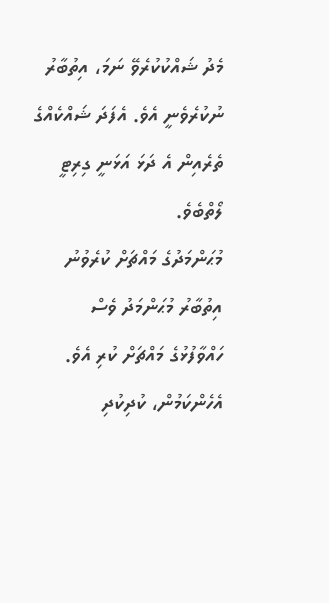މެދު ޝައްކުކުރެވޭ ނަމަ، އިތުބާރު ނުކުރެވެނީ އެވެ. އެފަދަ ޝައްކެއްގެ ތެރެއިން އެ ދަޅަ އަޅަނީ ގިރިޓީ ލޯތްބެވެ.
މުޙަންމަދުގެ މައްޗަށް ކުރެވުނު އިތުބާރު މުޙަންމަދު ވެސް ހައްވާފުޅުގެ މައްޗަށް ކުރި އެވެ. އެހެންކަމުން، ކުދިކުދި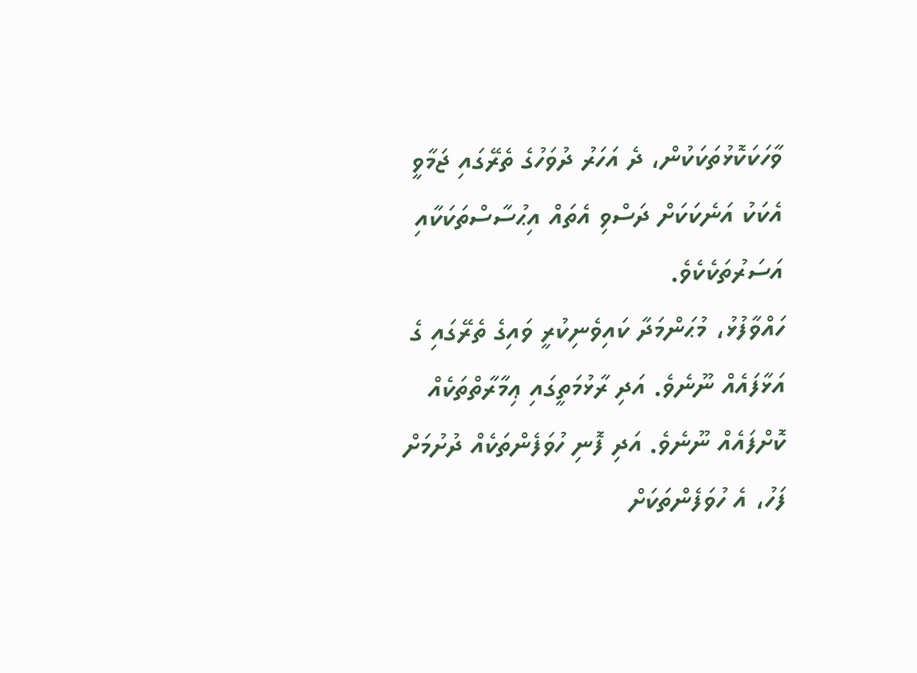ވާހަކަކޮޅުތަކަކުން، ދެ އަހަރު ދުވަހުގެ ތެރޭގައި ޖަމާވީ އެކަކު އަނެކަކަށް ދަސްވި އެތައް އިޙުސާސްތަކަކާއި އަސަރުތަކެކެވެ.
ހައްވާފުޅު، މުޙަންމަދާ ކައިވެނިކުރީ ވައިގެ ތެރޭގައި ގެ އަޅާފައެއް ނޫނެވެ. އަދި ރާޅުމަތީގައި ޢިމާރާތްތަކެއް ކޮށްފައެއް ނޫނެވެ. އަދި ފޮނި ހުވަފެންތަކެއް ދުށުމަށް ފަހު، އެ ހުވަފެންތަކަށް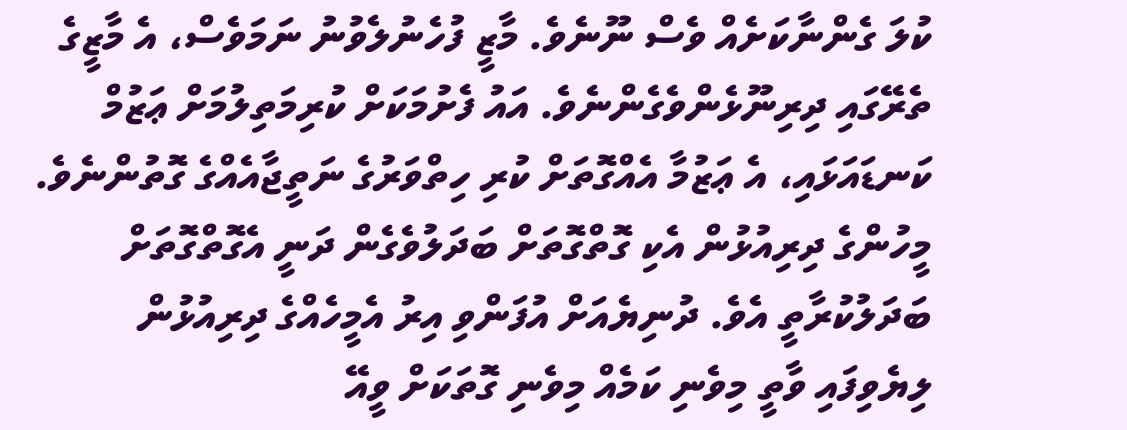ކުލަ ގެންނާކަށެއް ވެސް ނޫނެވެ. މާޒީ ފުހެނުލެވުނު ނަމަވެސް، އެ މާޒީގެ ތެރޭގައި ދިރިނޫޅެންވެގެންނެވެ. އައު ފެށުމަކަށް ކުރިމަތިލުމަށް ޢަޒުމް ކަނޑައަޅައި، އެ ޢަޒުމާ އެއްގޮތަށް ކުރި ހިތްވަރުގެ ނަތީޖާއެއްގެ ގޮތުންނެވެ. މީހުންގެ ދިރިއުޅުން އެކި ގޮތްގޮތަށް ބަދަލުވެގެން ދަނީ އެގޮތްގޮތަށް ބަދަލުކުރާތީ އެވެ. ދުނިޔެއަށް އުފަންވި އިރު އެމީހެއްގެ ދިރިއުޅުން ލިޔެވިފައި ވާތީ މިވެނި ކަމެއް މިވެނި ގޮތަކަށް ވީއޭ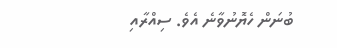ބުނަން ހެޔޮނުވާނެ އެވެ. ސިއްރާއި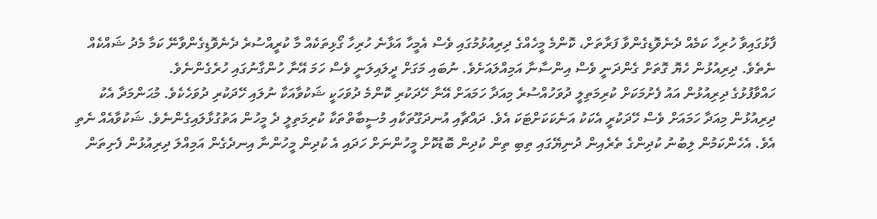ފާޅުގައިވާ ހުރިހާ ކަމެއް ދެނެވޮޑިގެންވާ ފަރާތަށް، ކޮންމެ މީހެއްގެ ދިރިއުޅުމުގައި ވެސް އެމީހާ އަޅާނެ ހުރިހާ ގޯޅިތަކެއް މާ ކުރީއްސުރެ ދެނެވޮޑިގެންވާނޭ ކަމާ މެދު ޝައްކެއް ނެތެވެ. ދިރިއުޅުން ހެޔޮ ގޮތަށް ގެންދަނީ ވެސް އިންސާނާ އަމިއްލައަށެވެ. ނުބައި މަގަށް ދީލައިލަނީ ވެސް ހަމަ އޭނާ ހުންގާނުގައި ހުރެގެންނެވެ.
ހައްވާފުޅުގެ ދިރިއުޅުން އައު ފެށުމަކަށް ކުރިމަތިލީ ދުވަހުއްސުރެ މިއަދާ ހަމައަށް އޭނާ ހޭދަކުރި ކޮންމެ ދުވަހަކީ ޝަކުވާއަކާ ނުލައި ހޭދަކުރި ދުވަހެކެވެ. މުޙަންމަދާ އެކު ދިރިއުޅުން މިއަދާ ހަމައަށް ވެސް ހޭދަކުރީ އެކަކު އަނެކަކަށްޓަކަ އެވެ. ދައްޗާއި އުނދަގޫތަކާއި މުސީބާތްތަކާ ކުރިމަތިލީ ދެ މީހުން އަތުގުޅާލައިގެންނެވެ. ޝަކުވާއެއް ނެތި އެވެ. އެހެންކަމުން ލިބުނު ކުދިންގެ ތެރެއިން ދުނިޔޭގައި ތިބި ތިން ކުދިން ބޮޑުކޮށް މީހުންނަށް ހަދައި އެ ކުދިން މީހުންނާ އިނދެގެން އަމިއްލަ ދިރިއުޅުން ފެށިތަން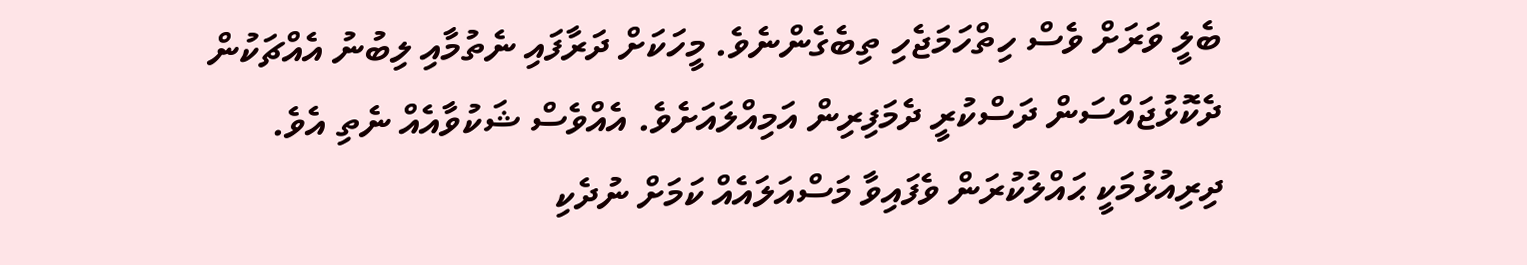ބެލީ ވަރަށް ވެސް ހިތްހަމަޖެހި ތިބެގެންނެވެ. މީހަކަށް ދަރާފައި ނެތުމާއި ލިބުނު އެއްޗަކުން ދެކޮޅުޖައްސަން ދަސްކުރީ ދެމަފިރިން އަމިއްލައަށެވެ. އެއްވެސް ޝަކުވާއެއް ނެތި އެވެ. ދިރިއުޅުމަކީ ޙައްލުކުރަން ވެފައިވާ މަސްއަލައެއް ކަމަށް ނުދެކި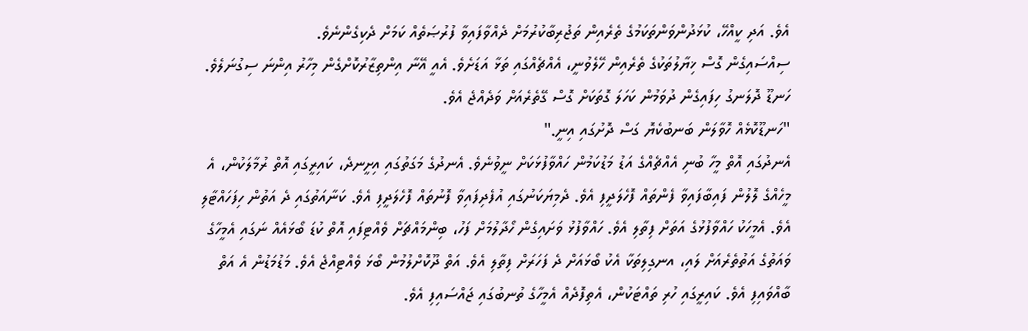އެވެ. އަދި ކީއްހޭ، ކުޅަދުންވަންތަކަމުގެ ތެރެއިން ތަޖުރިބާކުރުމަށް ދެއްވާފައިވާ ފުރުޞަތެއް ކަމަށް ދެކިގެންނެވެ.
ސިއްސައިގެން ގޮސް ޚިޔާލުތަކުގެ ތެރެއިން ހޭލެވުނީ، އެއްޗެއްގައި ތަޅާ އަޑަށެވެ. އެއީ އޭނާ އިންތިޒާރުކޮށްގެން މިހާރު އިންނަ ސިގުނަލެވެ. ހަނޑޫ ދޮލަނގު ހިފައިގެން ދުވަމުން ކަހަލަ ގޮތަކަށް ގޮސް ގޭތެރެއަށް ވަދެއްޖެ އެވެ.
"ހަނޑޫކޮޅެއް ހޮވާލަން ބަނބުކެޔޮ ގަސް ދޮށުގައި އިނީ."
އެނދުގައި އޮތް މީހާ ބުނި އެއްޗެއްގެ އަޑު މަޑުކަމުން ހައްވާފުޅަކަށް ނީވުނެވެ. އެނދުގެ މަގަތުގައި އިށީނދެ، ކައިރީގައި އޮތް ރުމާލަކުން، އެ މީހެއްގެ ލޮލުން ފައިބާފައިވާ ފެންތައް ފޮހެލަދީފި އެވެ. ދެމިޔަކަނުގައި އުފެދިފައިވާ ފޮނުތައް ފޮހެލަދީފި އެވެ. ކަނާއަތުގައި ދެ އަތުން ހިފަހައްޓާލި އެވެ. އެމީހަކު ހައްވާފުޅުގެ އަތަށް ފިތާލި އެވެ. ހައްވާފުޅު ވަށައިގެން ހޯދާލުމަށް ފަހު، ބިންމައްޗަށް ވެއްޓިފައި އޮތް ކުޑަ ބޯޅައެއް ނަގައި އެމީހާގެ ވައަތުގެ އަތުތެރެއަށް ލައި، އނގިލިތަކާ އެކު ބޯޅައަށް ދެ ފަހަރަށް ފިތާލި އެވެ. އަތް ދޫކޮށްލުމުން ބޯޅަ ވެއްޓިއްޖެ އެވެ. މަޑުމަޑުން އެ އަތް ބާއްވައިފި އެވެ. ކައިރީގައި ހުރި ތައްޓަކުން، އެތިފޮދެއް އެމީހާގެ ތުނބުގައި ޖައްސައިފި އެވެ.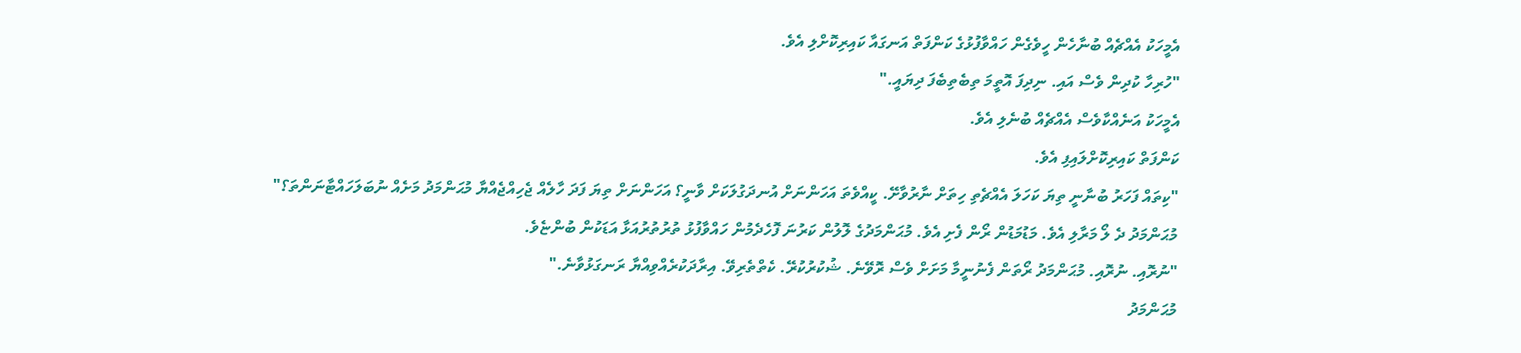އެމީހަކު އެއްޗެއް ބުނާހެން ހީވެގެން ހައްވާފުޅުގެ ކަންފަތް އަނގައާ ކައިރިކޮށްލި އެވެ.
"ހުރިހާ ކުދިން ވެސް އައި. ނިދިފަ އޮތީމަ ތިބެތިބެފަ ދިޔައީ."
އެމީހަކު އަނެއްކާވެސް އެއްޗެއް ބުނެލި އެވެ.
ކަންފަތް ކައިރިކޮށްލައިފި އެވެ.
"ކިތައް ފަހަރު ބުނާނީ ތިޔަ ކަހަލަ އެއްޗެތި ހިތަށް ނާރުވާށޭ. ކީއްވެތަ އަހަންނަށް އުނދަގުލަކަށް ވާނީ؟ އަހަންނަށް ތިޔަ ފަދަ ހާލެއް ޖެހިއްޖެއްޔާ މުޙަންމަދު މަށެއް ނުބަލަހައްޓާނަންތަ؟"
މުޙަންމަދު ދެ ލޯ މަރާލި އެވެ. މަޑުމަޑުން ރޯން ފެށި އެވެ. މުޙަންމަދުގެ ލޮލުން ކަރުނަ ފޮހެދެމުން ހައްވާފުޅު ތުރުތުރުއަޅާ އަޑަކުން ބުންޏެވެ.
"ނުރޮއި. ނުރޮއި. މުޙަންމަދު ރޯތަން ފެނުނީމާ މަށަށް ވެސް ރޮވޭނެ. ޝުކުރުކުރޭ. ކެތްތެރިވޭ. އިރާދަކުރެއްވިއްޔާ ރަނގަޅުވާނެ."
މުޙަންމަދު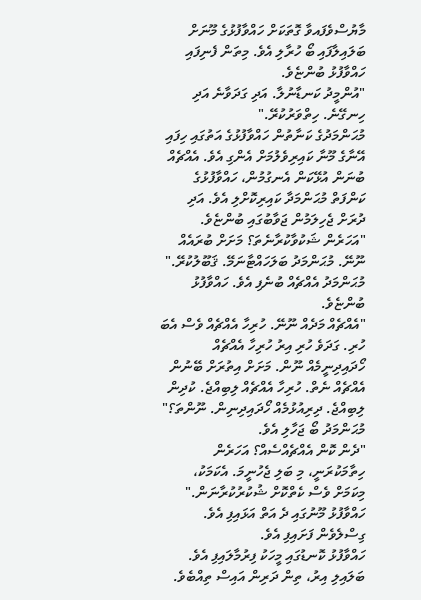މާޔުސްވެފައވާ ގޮތަކަށް ހައްވާފުޅުގެ މޫނަށް ބަލައިލާފައި ބޯ ހުރާލި އެވެ. މިތަން ފެނިފައި ހައްވާފުޅު ބުންޏެވެ.
"އުންމީދު ކަނޑާނުލާ. އަދި ގަދަވާނެ އަދި ހިނގޭނެ. ހިތްވަރުކުރޭ."
މުޙަންމަދުގެ ކަނާތުން ހައްވާފުޅުގެ އަތުގައި ހިފައި އޭނާގެ މޫނާ ކައިރިވެލުމަށް އެންގި އެވެ. އެއްޗެއް ބުނަން އުޅޭކަން އެނގުމުން، ހައްވާފުޅުގެ ކަންފަތް މުޙަންމަދާ ކައިރިކޮށްލި އެވެ. އަދި ދުރަށް ޖެހިލަމުން ޖަވާބުގައި ބުންޏެވެ.
"އަހަރެން ޝަކުވާކުރާނެތަ؟ މަށަށް ބުރައެއް ނޫނޭ. މުޙަންމަދު ބަލަހައްޓާނަމޭ. ޤަބޫލުކުރޭ."
މުޙަންމަދު އެއްޗެއް ބުނެފި އެވެ. ހައްވާފުޅު ބުންޏެވެ.
"އެއްޗެއް މަދެއް ނޫނޭ. ހުރިހާ އެއްޗެއް ވެސް އެބަ ހުރި. ގަދަވެ ހުރި އިރު ހުރިހާ އެއްޗެއް ހޯދައިދިނީމެއް ނޫން. މަށަށް އިތުރަށް ބޭނުން އެއްޗެއް ނެތް. ހުރިހާ އެއްޗެއް ލިބިއްޖެ. ކުދިން ލިބިއްޖެ. ދިރިއުޅުމެއް ހޯދައިދިނިން. ނޫންތަ؟"
މުޙަންމަދު ބޯ ޖަހާލި އެވެ.
"ދެން ކޮން އެއްޗެއްސެއް؟ އަހަރެން ހިތާމަކުރަނީ، މި ބަލި ޖެހުނީމަ. އެކަމަކު، މިކަމަށް ވެސް ކެތްކޮށް ޝުކުރުކުރާނަން."
ހައްވާފުޅު މޫނުގައި ދެ އަތް އަޅައިފި އެވެ. ގިސްލެވެން ފަށައިފި އެވެ.
ހައްވާފުޅު ކޮނޑުގައި މީހަކު ފިރުމާލައިފި އެވެ. ބަލައިލި އިރު، ތިން ދަރިން އައިސް ތިއްބެވެ.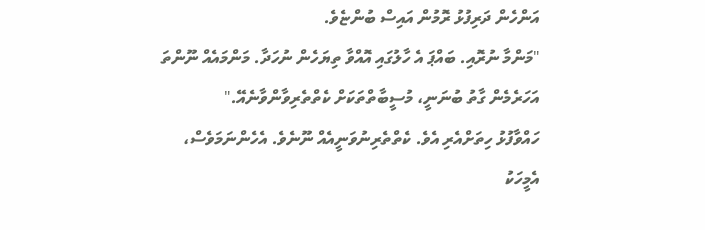އަންހެން ދަރިފުޅު ރޮމުން އައިސް ބުންޏެވެ.
"މަންމާ ނުރޮއި. ބައްޕަ އެ ހާލުގައި އޮއްވާ ތިޔަހެން ނުހަދާ. މަންމައެއް ނޫންތަ އަހަރެމެން ގާތު ބުނަނީ، މުސީބާތްތަކަށް ކެތްތެރިވާންވާނެއޭ."
ހައްވާފުޅު ހިތަށްއެރި އެވެ. ކެތްތެރިނުވަނީއެއް ނޫނެވެ. އެހެންނަމަވެސް، އެމީހަކު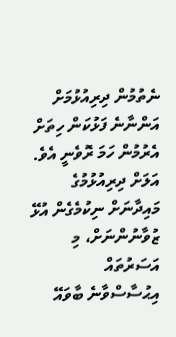ނެތުމުން ދިރިއުޅުމަށް އަންނާނެ ފަޅުކަން ހިތަށް އެރުމުން ހަމަ ރޮވެނީ އެވެ. އަލަށް ދިރިއުޅުމުގެ މައިދާނަށް ނިކުމެގެން އުޅޭ ޒުވާނުންނަށް، މި އަސަރުތައް އިޙުސާސްވާނެ ބާވައޭ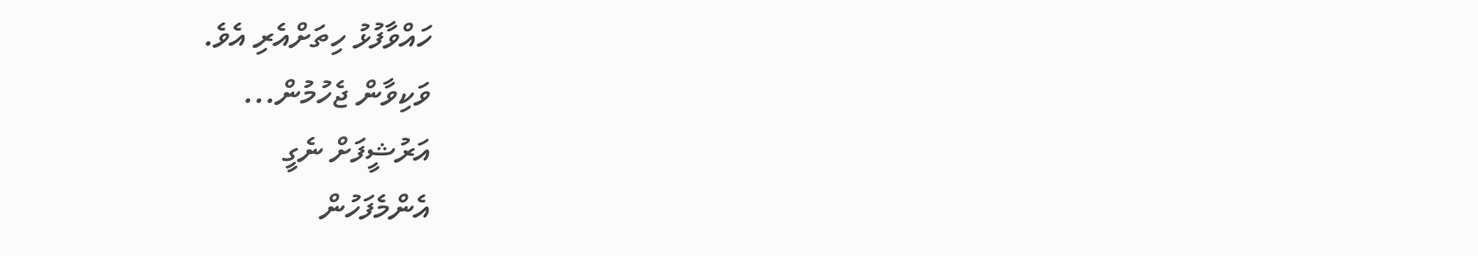ހައްވާފުޅު ހިތަށްއެރި އެވެ.
ވަކިވާން ޖެހުމުން...
އަރުޝީފަށް ނެގީ
އެންމެފަހުން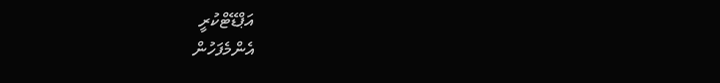އަޕްޑޭޓްކުރީ
އެންމެފަހުން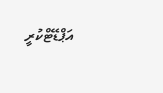އަޕްޑޭޓްކުރީ